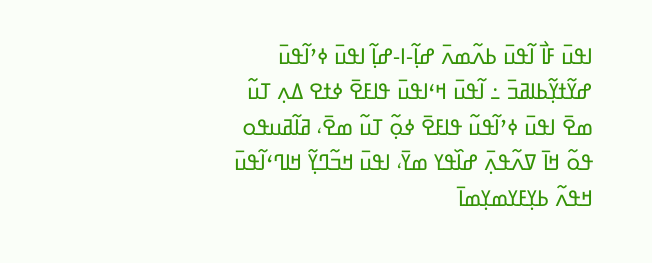ߊߟߎ߫ ߓߊ߯ ߊ߬ߟߎ߫ ߕߍ߬ߘߍ߫ ߝߊ߲߬-ߊ-ߝߊ߲߬ ߊߟߎ߫ ߦߴߊ߬ߟߎ߫ ߝߌ߬ߙߌ߲߬ߕߊߥߏ߫ ߸ ߊ߬ߟߎ߫ ߞߵߊߟߎ߫ ߟߊߓߐ߫ ߦߙߐ ߡߍ߲ ߠߎ߬ ߘߐ߫ ߊߟߎ߫ ߦߴߊ߬ߟߎ߬ ߟߊߓߐ߫ ߦߋ߲߬ ߠߎ߬ ߘߐ߫، ߥߊ߬ߥߎߟߋ ߟߋ߬ ߞߊ߫ ߜߍ߬ߟߍ߲߫ ߝߊ߰ߟߌ ߘߌ߫، ߊߟߎ߫ ߞߏ߬ߣߌ߲߬ ߞߊߣߵߊ߬ߟߎ߫ ߞߟߍ߬ ߕߌ߲ߓߌߘߌ߲ߘߊ߫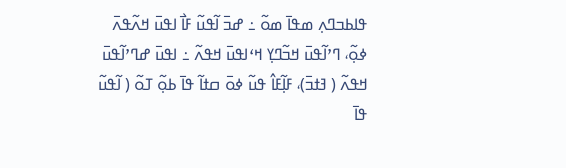ߟߊߕߏߣߍ߲ ߘߟߊ߫ ߘߋ߬ ߸ ߝߏ߫ ߊ߬ߟߎ߬ ߓߊ߯ ߊߟߎ߫ ߞߍ߬ߟߍ߫ ߦߋ߲߬، ߣߴߊ߬ߟߎ߫ ߞߏ߬ߣߌ߲ ߞߵߊߟߎ߫ ߞߟߍ߬ ߸ ߊߟߎ߫ ߝߣߴߊ߬ߟߎ߫ ߞߟߍ߬ ( ߔߙߏ߫)، ߓߊ߲߬ߓߊ߮ ߟߎ߬ ߦߋ߫ ߛߙߊ߬ ߟߊ߫ ߕߋ߲߬ ߠߋ߬ ( ߊ߬ߟߎ߬ ߟߊ߫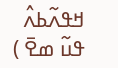ߞߟߍ߬ߕߍ߮ ߟߎ߬ ߘߐ߫ )